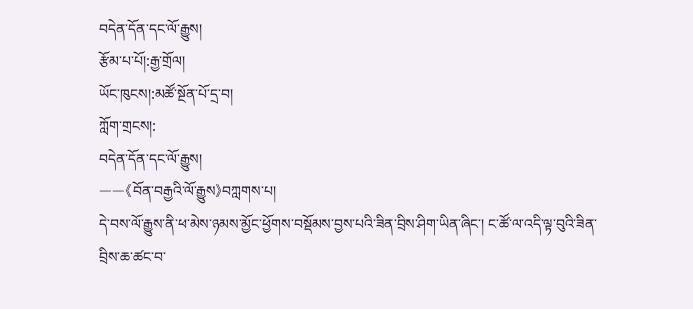བདེན་དོན་དང་ལོ་རྒྱུས།
རྩོམ་པ་པོ།:རྒྱ་གྲོལ།
ཡོང་ཁུངས།:མཚོ་སྔོན་པོ་དྲ་བ།
ཀློག་གྲངས།:
བདེན་དོན་དང་ལོ་རྒྱུས།
——《བོན་བརྒྱའི་ལོ་རྒྱུས》བཀླགས་པ།
དེ་བས་ལོ་རྒྱུས་ནི་ཕ་མེས་ཉམས་མྱོང་ཕྱོགས་བསྡོམས་བྱས་པའི་ཟིན་བྲིས་ཤིག་ཡིན་ཞིང་། ང་ཚོ་ལ་འདི་ལྟ་བུའི་ཟིན་བྲིས་ཆ་ཚང་བ་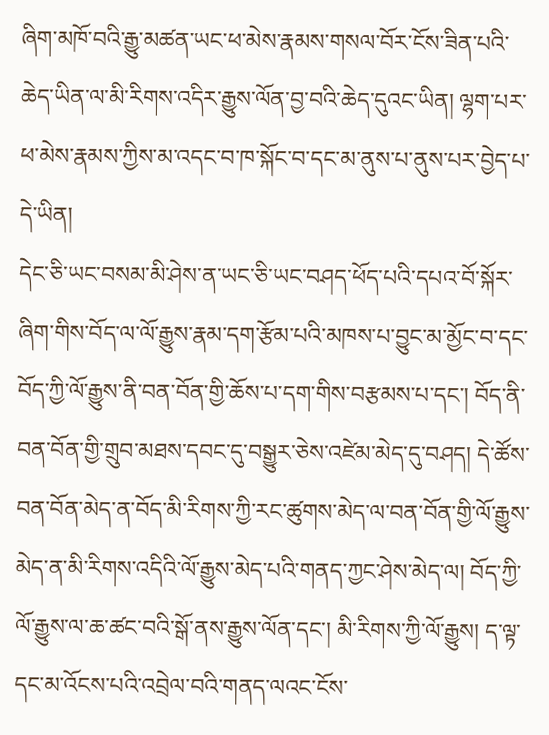ཞིག་མཁོ་བའི་རྒྱུ་མཚན་ཡང་ཕ་མེས་རྣམས་གསལ་བོར་ངོས་ཟིན་པའི་ཆེད་ཡིན་ལ་མི་རིགས་འདིར་རྒྱུས་ལོན་བྱ་བའི་ཆེད་དུའང་ཡིན། ལྷག་པར་ཕ་མེས་རྣམས་ཀྱིས་མ་འདང་བ་ཁ་སྐོང་བ་དང་མ་ནུས་པ་ནུས་པར་བྱེད་པ་དེ་ཡིན།
དེང་ཅི་ཡང་བསམ་མི་ཤེས་ན་ཡང་ཅི་ཡང་བཤད་ཕོད་པའི་དཔའ་བོ་སྐོར་ཞིག་གིས་བོད་ལ་ལོ་རྒྱུས་རྣམ་དག་རྩོམ་པའི་མཁས་པ་བྱུང་མ་མྱོང་བ་དང་བོད་ཀྱི་ལོ་རྒྱུས་ནི་བན་བོན་གྱི་ཆོས་པ་དག་གིས་བརྩམས་པ་དང་། བོད་ནི་བན་བོན་གྱི་གྲུབ་མཐས་དབང་དུ་བསྒྱུར་ཅེས་འཛེམ་མེད་དུ་བཤད། དེ་ཚོས་བན་བོན་མེད་ན་བོད་མི་རིགས་ཀྱི་རང་ཚུགས་མེད་ལ་བན་བོན་གྱི་ལོ་རྒྱུས་མེད་ན་མི་རིགས་འདིའི་ལོ་རྒྱུས་མེད་པའི་གནད་ཀྱང་ཤེས་མེད་ལ། བོད་ཀྱི་ལོ་རྒྱུས་ལ་ཆ་ཚང་བའི་སྒོ་ནས་རྒྱུས་ལོན་དང་། མི་རིགས་ཀྱི་ལོ་རྒྱུས། ད་ལྟ་དང་མ་འོངས་པའི་འབྲེལ་བའི་གནད་ལའང་ངོས་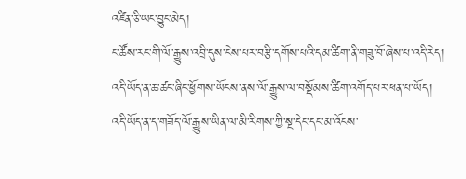འཛིན་ཅི་ཡང་བྱུང་མེད།
ང་ཚོས་རང་གི་ལོ་རྒྱུས་འབྲི་དུས་ངེས་པར་བརྩི་དགོས་པའི་དམ་ཚིག་ནི་གཟུ་བོ་ཞེས་པ་འདི་རེད། འདི་ཡོད་ན་ཆ་ཚང་ཞིང་ཕྱོགས་ཡོངས་ནས་ལོ་རྒྱུས་ལ་བསྡོམས་ཚིག་འགོད་པར་ཕན་པ་ཡོད། འདི་ཡོད་ན་ད་གཟོད་ལོ་རྒྱུས་ཡིན་ལ་མི་རིགས་ཀྱི་སྔ་དེང་དང་མ་འོངས་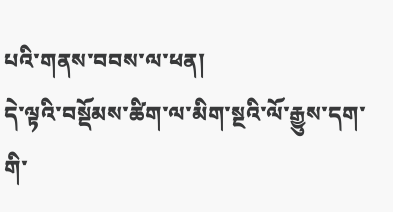པའི་གནས་བབས་ལ་ཕན།
དེ་ལྟའི་བསྡོམས་ཚིག་ལ་མིག་སྔའི་ལོ་རྒྱུས་དག་གི་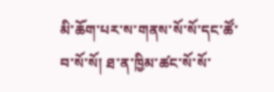མི་ཆོག་པར་ས་གནས་སོ་སོ་དང་ཚོ་བ་སོ་སོ། ཐ་ན་ཁྱིམ་ཚང་སོ་སོ་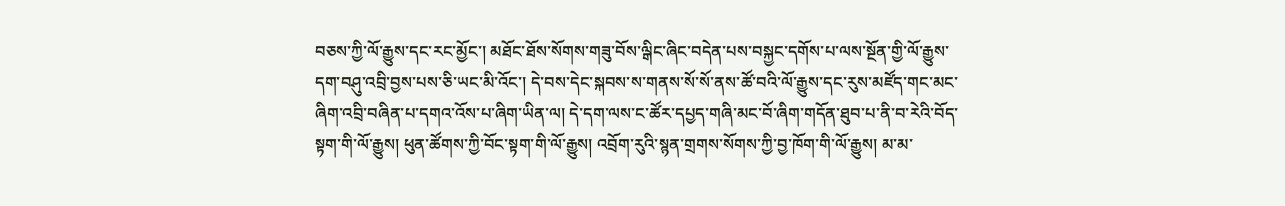བཅས་ཀྱི་ལོ་རྒྱུས་དང་རང་མྱོང་། མཐོང་ཐོས་སོགས་གཟུ་བོས་ལྒིང་ཞིང་བདེན་པས་བསྐྱང་དགོས་པ་ལས་སྔོན་གྱི་ལོ་རྒྱུས་དག་བཤུ་འབྲི་བྱས་པས་ཅི་ཡང་མི་འོང་། དེ་བས་དེང་སྐབས་ས་གནས་སོ་སོ་ནས་ཚོ་བའི་ལོ་རྒྱུས་དང་རུས་མཛོད་གང་མང་ཞིག་འབྲི་བཞིན་པ་དགའ་འོས་པ་ཞིག་ཡིན་ལ། དེ་དག་ལས་ང་ཚོར་དཔྱད་གཞི་མང་བོ་ཞིག་གདོན་ཐུབ་པ་ནི་བ་རེའི་བོད་སྟག་གི་ལོ་རྒྱུས། ཕུན་ཚོགས་ཀྱི་བོང་སྟག་གི་ལོ་རྒྱུས། འབྲོག་རུའི་སྙན་གྲགས་སོགས་ཀྱི་བྱ་ཁོག་གི་ལོ་རྒྱུས། མ་མ་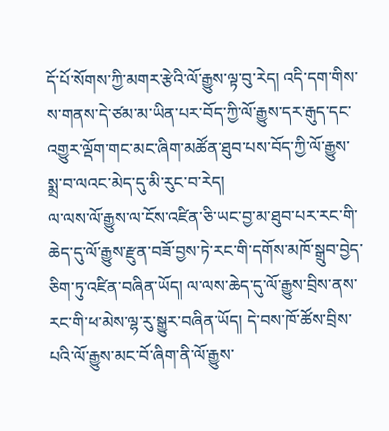དོ་པོ་སོགས་ཀྱི་མགར་རྩེའི་ལོ་རྒྱུས་ལྟ་བུ་རེད། འདི་དག་གིས་ས་གནས་དེ་ཙམ་མ་ཡིན་པར་བོད་ཀྱི་ལོ་རྒྱུས་དར་རྒུད་དང་འགྱུར་ལྡོག་གང་མང་ཞིག་མཚོན་ཐུབ་པས་བོད་ཀྱི་ལོ་རྒྱུས་སྨྲ་བ་ལའང་མེད་དུ་མི་རུང་བ་རེད།
ལ་ལས་ལོ་རྒྱུས་ལ་ངོས་འཛིན་ཅི་ཡང་བྱ་མ་ཐུབ་པར་རང་གི་ཆེད་དུ་ལོ་རྒྱུས་རྫུན་བཟོ་བྱས་ཏེ་རང་གི་དགོས་མཁོ་སྒྲུབ་བྱེད་ཅིག་ཏུ་འཛིན་བཞིན་ཡོད། ལ་ལས་ཆེད་དུ་ལོ་རྒྱུས་བྲིས་ནས་རང་གི་ཕ་མེས་ལྷ་རུ་སྒྱུར་བཞིན་ཡོད། དེ་བས་ཁོ་ཚོས་བྲིས་པའི་ལོ་རྒྱུས་མང་བོ་ཞིག་ནི་ལོ་རྒྱུས་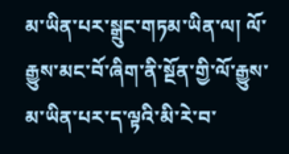མ་ཡིན་པར་སྒྲུང་གཏམ་ཡིན་ལ། ལོ་རྒྱུས་མང་བོ་ཞིག་ནི་སྔོན་གྱི་ལོ་རྒྱུས་མ་ཡིན་པར་ད་ལྟའི་མི་རེ་བ་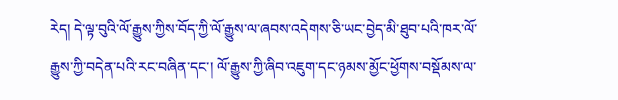རེད། དེ་ལྟ་བུའི་ལོ་རྒྱུས་ཀྱིས་བོད་ཀྱི་ལོ་རྒྱུས་ལ་ཞབས་འདེགས་ཅི་ཡང་བྱེད་མི་ཐུབ་པའི་ཁར་ལོ་རྒྱུས་ཀྱི་བདེན་པའི་རང་བཞིན་དང་། ལོ་རྒྱུས་ཀྱི་ཞིབ་འཇུག་དང་ཉམས་མྱོང་ཕྱོགས་བསྡོམས་ལ་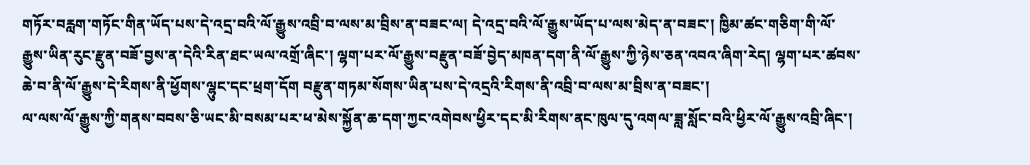གཏོར་བརླག་གཏོང་གིན་ཡོད་པས་དེ་འདྲ་བའི་ལོ་རྒྱུས་འབྲི་བ་ལས་མ་བྲིས་ན་བཟང་ལ། དེ་འདྲ་བའི་ལོ་རྒྱུས་ཡོད་པ་ལས་མེད་ན་བཟང་། ཁྱིམ་ཚང་གཅིག་གི་ལོ་རྒྱུས་ཡིན་རུང་རྫུན་བཟོ་བྱས་ན་དེའི་རིན་ཐང་ཡལ་འགྲོ་ཞིང་། ལྷག་པར་ལོ་རྒྱུས་བརྫུན་བཟོ་བྱེད་མཁན་དག་ནི་ལོ་རྒྱུས་ཀྱི་ཉེས་ཅན་འབའ་ཞིག་རེད། ལྷག་པར་ཚབས་ཆེ་བ་ནི་ལོ་རྒྱུས་དེ་རིགས་ནི་ཕྱོགས་ལྷུང་དང་ཕྲག་དོག བརྫུན་གཏམ་སོགས་ཡིན་པས་དེ་འདྲའི་རིགས་ནི་འབྲི་བ་ལས་མ་བྲིས་ན་བཟང་།
ལ་ལས་ལོ་རྒྱུས་ཀྱི་གནས་བབས་ཅི་ཡང་མི་བསམ་པར་ཕ་མེས་སྐྱོན་ཆ་དག་ཀྱང་འགེབས་ཕྱིར་དང་མི་རིགས་ནང་ཁུལ་དུ་འགལ་ཟླ་སློང་བའི་ཕྱིར་ལོ་རྒྱུས་འབྲི་ཞིང་།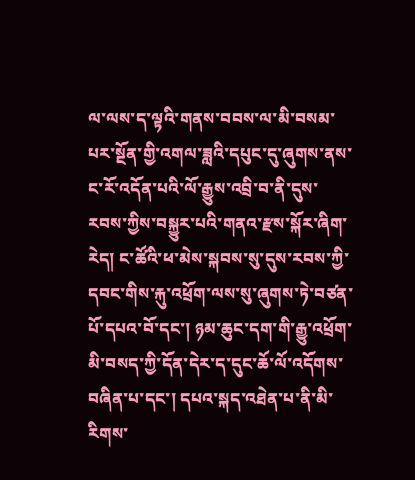ལ་ལས་ད་ལྟའི་གནས་བབས་ལ་མི་བསམ་པར་སྔོན་གྱི་འགལ་ཟླའི་དཔུང་དུ་ཞུགས་ནས་ང་རོ་འདོན་པའི་ལོ་རྒྱུས་འབྲི་བ་ནི་དུས་རབས་ཀྱིས་བསྐྱུར་པའི་གནའ་རྫས་སྐོར་ཞིག་རེད། ང་ཚོའི་ཕ་མེས་སྐབས་སུ་དུས་རབས་ཀྱི་དབང་གིས་རྐུ་འཕྲོག་ལས་སུ་ཞུགས་ཏེ་བཙན་པོ་དཔའ་བོ་དང་། ཉམ་ཆུང་དག་གི་རྒྱུ་འཕྲོག་མི་བསད་ཀྱི་དོན་དེར་ད་དུང་ཆོ་ལོ་འདོགས་བཞིན་པ་དང་། དཔའ་སྐད་འཐེན་པ་ནི་མི་རིགས་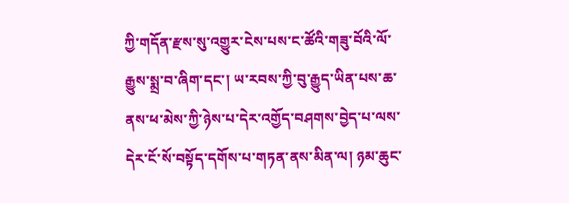ཀྱི་གདོན་རྫས་སུ་འགྱུར་ངེས་པས་ང་ཚོའི་གཟུ་བོའི་ལོ་རྒྱུས་སྨྲ་བ་ཞིག་དང་། ཡ་རབས་ཀྱི་བུ་རྒྱུད་ཡིན་པས་ཆ་ནས་ཕ་མེས་ཀྱི་ཉེས་པ་དེར་འགྱོད་བཤགས་བྱེད་པ་ལས་དེར་ངོ་སོ་བསྟོད་དགོས་པ་གཏན་ནས་མིན་ལ། ཉམ་ཆུང་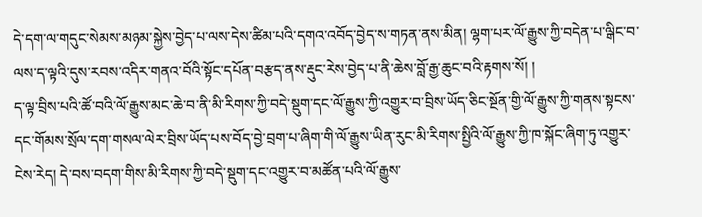དེ་དག་ལ་གདུང་སེམས་མཉམ་སྐྱེས་བྱེད་པ་ལས་དེས་ཚིམ་པའི་དགའ་འབོད་བྱེད་ས་གཏན་ནས་མིན། ལྷག་པར་ལོ་རྒྱུས་ཀྱི་བདེན་པ་ལྒིང་བ་ལས་ད་ལྟའི་དུས་རབས་འདིར་གནའ་བོའི་སྟོང་དཔོན་བརྩད་ནས་རྡུང་རེས་བྱེད་པ་ནི་ཆེས་བློ་རྒྱ་ཆུང་བའི་རྟགས་སོ། །
ད་ལྟ་བྲིས་པའི་ཚོ་བའི་ལོ་རྒྱུས་མང་ཆེ་བ་ནི་མི་རིགས་ཀྱི་བདེ་སྡུག་དང་ལོ་རྒྱུས་ཀྱི་འགྱུར་བ་བྲིས་ཡོད་ཅིང་སྔོན་གྱི་ལོ་རྒྱུས་ཀྱི་གནས་སྟངས་དང་གོམས་སྲོལ་དག་གསལ་ལེར་བྲིས་ཡོད་པས་བོད་བྱེ་བྲག་པ་ཞིག་གི་ལོ་རྒྱུས་ཡིན་རུང་མི་རིགས་སྤྱིའི་ལོ་རྒྱུས་ཀྱི་ཁ་སྐོང་ཞིག་ཏུ་འགྱུར་ངེས་རེད། དེ་བས་བདག་གིས་མི་རིགས་ཀྱི་བདེ་སྡུག་དང་འགྱུར་བ་མཚོན་པའི་ལོ་རྒྱུས་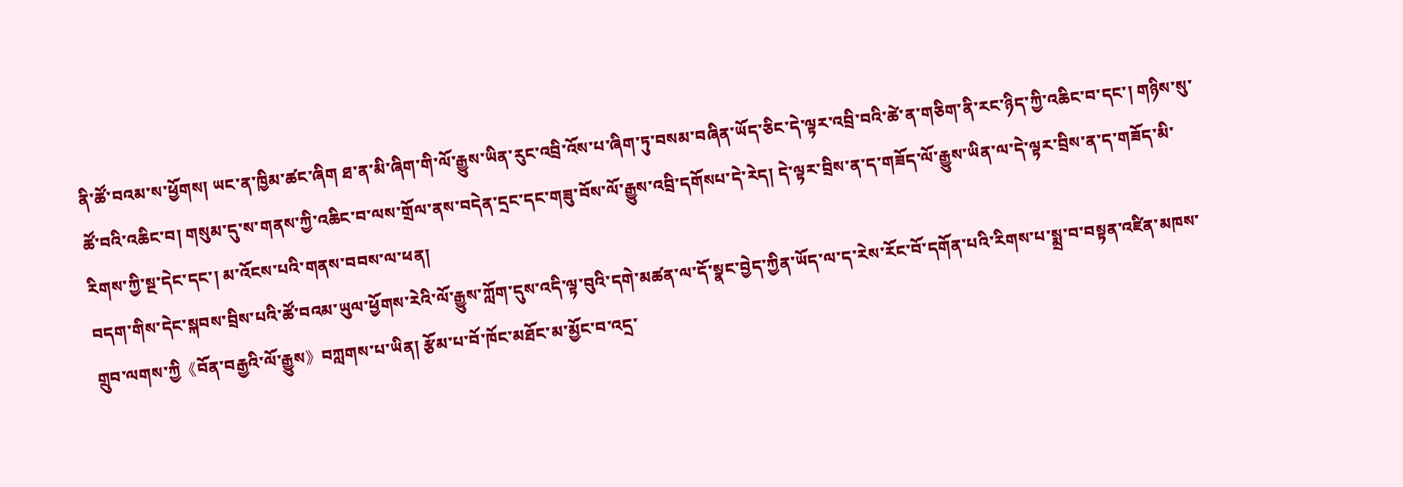ནི་ཚོ་བའམ་ས་ཕྱོགས། ཡང་ན་ཁྱིམ་ཚང་ཞིག ཐ་ན་མི་ཞིག་གི་ལོ་རྒྱུས་ཡིན་རུང་འབྲི་འོས་པ་ཞིག་ཏུ་བསམ་བཞིན་ཡོད་ཅིང་དེ་ལྟར་འབྲི་བའི་ཚེ་ན་གཅིག་ནི་རང་ཉིད་ཀྱི་འཆིང་བ་དང་། གཉིས་སུ་ཚོ་བའི་འཆིང་བ། གསུམ་དུ་ས་གནས་ཀྱི་འཆིང་བ་ལས་གྲོལ་ནས་བདེན་དྲང་དང་གཟུ་བོས་ལོ་རྒྱུས་འབྲི་དགོསཔ་དེ་རེད། དེ་ལྟར་བྲིས་ན་ད་གཟོད་ལོ་རྒྱུས་ཡིན་ལ་དེ་ལྟར་བྲིས་ན་ད་གཟོད་མི་རིགས་ཀྱི་སྔ་དེང་དང་། མ་འོངས་པའི་གནས་བབས་ལ་ཕན།
བདག་གིས་དེང་སྐབས་བྲིས་པའི་ཚོ་བའམ་ཡུལ་ཕྱོགས་རེའི་ལོ་རྒྱུས་ཀློག་དུས་འདི་ལྟ་བུའི་དགེ་མཚན་ལ་དོ་སྣང་བྱེད་ཀྱིན་ཡོད་ལ་ད་རེས་རོང་བོ་དགོན་པའི་རིགས་པ་སྨྲ་བ་བསྟན་འཛིན་མཁས་གྲུབ་ལགས་ཀྱི《བོན་བརྒྱའི་ལོ་རྒྱུས》བཀླགས་པ་ཡིན། རྩོམ་པ་བོ་ཁོང་མཐོང་མ་མྱོང་བ་འདྲ་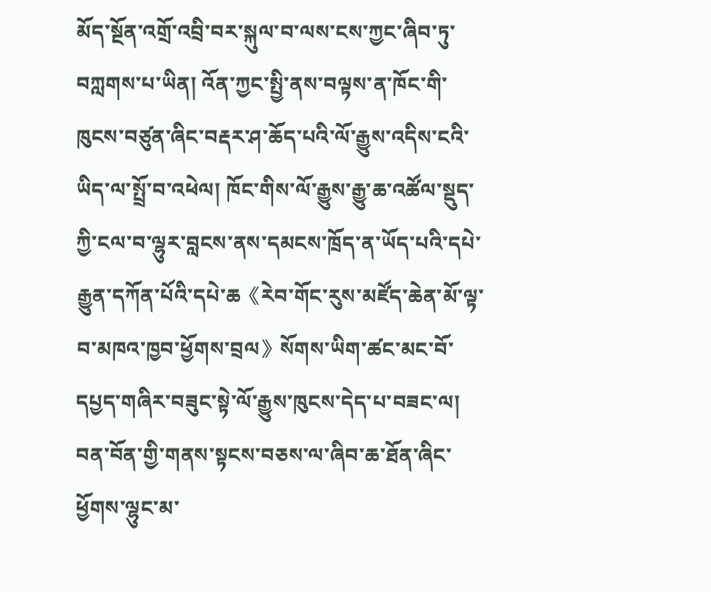མོད་སྔོན་འགྲོ་འབྲི་བར་སྐུལ་བ་ལས་ངས་ཀྱང་ཞིབ་ཏུ་བཀླགས་པ་ཡིན། འོན་ཀྱང་སྤྱི་ནས་བལྟས་ན་ཁོང་གི་ཁུངས་བཙུན་ཞིང་བརྡར་ཤ་ཆོད་པའི་ལོ་རྒྱུས་འདིས་ངའི་ཡིད་ལ་སྤྲོ་བ་འཕེལ། ཁོང་གིས་ལོ་རྒྱུས་རྒྱུ་ཆ་འཚོལ་སྡུད་ཀྱི་ངལ་བ་ལྷུར་བླངས་ནས་དམངས་ཁྲོད་ན་ཡོད་པའི་དཔེ་རྒྱུན་དཀོན་པོའི་དཔེ་ཆ《རེབ་གོང་རུས་མཛོད་ཆེན་མོ་ལྟ་བ་མཁའ་ཁྱབ་ཕྱོགས་བྲལ》སོགས་ཡིག་ཚང་མང་བོ་དཔྱད་གཞིར་བཟུང་སྟེ་ལོ་རྒྱུས་ཁུངས་དེད་པ་བཟང་ལ། བན་བོན་གྱི་གནས་སྟངས་བཅས་ལ་ཞིབ་ཆ་ཐོན་ཞིང་ཕྱོགས་ལྷུང་མ་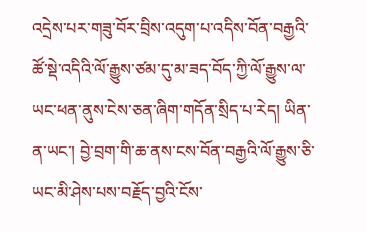འདྲེས་པར་གཟུ་བོར་བྲིས་འདུག་པ་འདིས་བོན་བརྒྱའི་ཚོ་སྡེ་འདིའི་ལོ་རྒྱུས་ཙམ་དུ་མ་ཟད་བོད་ཀྱི་ལོ་རྒྱུས་ལ་ཡང་ཕན་ནུས་ངེས་ཅན་ཞིག་གདོན་སྲིད་པ་རེད། ཡིན་ན་ཡང་། བྱེ་བྲག་གི་ཆ་ནས་ངས་བོན་བརྒྱའི་ལོ་རྒྱུས་ཅི་ཡང་མི་ཤེས་པས་བརྗོད་བྱའི་ངོས་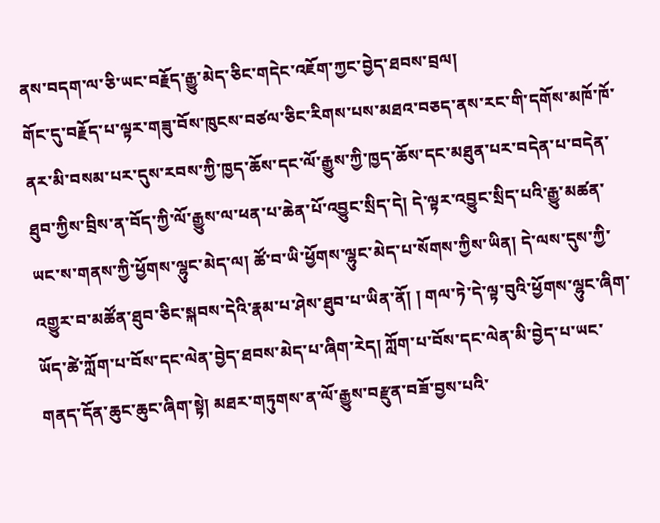ནས་བདག་ལ་ཅི་ཡང་བརྗོད་རྒྱུ་མེད་ཅིང་གདེང་འཇོག་ཀྱང་བྱེད་ཐབས་བྲལ།
གོང་དུ་བརྗོད་པ་ལྟར་གཟུ་བོས་ཁུངས་བཙལ་ཅིང་རིགས་པས་མཐའ་བཅད་ནས་རང་གི་དགོས་མཁོ་ཁོ་ནར་མི་བསམ་པར་དུས་རབས་ཀྱི་ཁྱད་ཆོས་དང་ལོ་རྒྱུས་ཀྱི་ཁྱད་ཆོས་དང་མཐུན་པར་བདེན་པ་བདེན་ཐུབ་ཀྱིས་བྲིས་ན་བོད་ཀྱི་ལོ་རྒྱུས་ལ་ཕན་པ་ཆེན་པོ་འབྱུང་སྲིད་དེ། དེ་ལྟར་འབྱུང་སྲིད་པའི་རྒྱུ་མཚན་ཡང་ས་གནས་ཀྱི་ཕྱོགས་ལྷུང་མེད་ལ། ཚོ་བ་ཡི་ཕྱོགས་ལྷུང་མེད་པ་སོགས་ཀྱིས་ཡིན། དེ་ལས་དུས་ཀྱི་འགྱུར་བ་མཚོན་ཐུབ་ཅིང་སྐབས་དེའི་རྣམ་པ་ཤེས་ཐུབ་པ་ཡིན་ནོ། ། གལ་ཏེ་དེ་ལྟ་བུའི་ཕྱོགས་ལྷུང་ཞིག་ཡོད་ཚེ་ཀློག་པ་བོས་དང་ལེན་བྱེད་ཐབས་མེད་པ་ཞིག་རེད། ཀློག་པ་བོས་དང་ལེན་མི་བྱེད་པ་ཡང་གནད་དོན་ཆུང་ཆུང་ཞིག་སྟེ། མཐར་གཏུགས་ན་ལོ་རྒྱུས་བརྫུན་བཟོ་བྱས་པའི་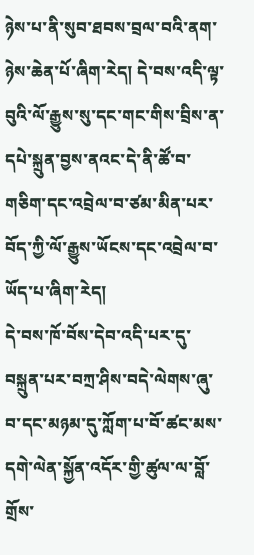ཉེས་པ་ནི་སུབ་ཐབས་བྲལ་བའི་ནག་ཉེས་ཆེན་པོ་ཞིག་རེད། དེ་བས་འདི་ལྟ་བུའི་ལོ་རྒྱུས་སུ་དང་གང་གིས་བྲིས་ན་དཔེ་སྐྲུན་བྱས་ནའང་དེ་ནི་ཚོ་བ་གཅིག་དང་འབྲེལ་བ་ཙམ་མིན་པར་བོད་ཀྱི་ལོ་རྒྱུས་ཡོངས་དང་འབྲེལ་བ་ཡོད་པ་ཞིག་རེད།
དེ་བས་ཁོ་བོས་དེབ་འདི་པར་དུ་བསྐྲུན་པར་བཀྲ་ཤིས་བདེ་ལེགས་ཞུ་བ་དང་མཉམ་དུ་ཀློག་པ་བོ་ཚང་མས་དགེ་ལེན་སྐྱོན་འདོར་གྱི་ཚུལ་ལ་བློ་གྲོས་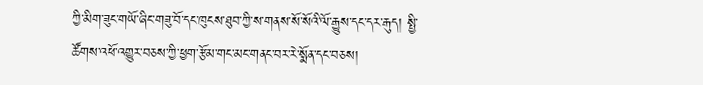ཀྱི་མིག་ཟུང་གཡོ་ཞིང་གཟུ་བོ་དང་ཁུངས་ཐུབ་ཀྱི་ས་གནས་སོ་སོའི་ལོ་རྒྱུས་དང་དར་རྒུད། སྤྱི་ཚོགས་འཕོ་འགྱུར་བཅས་ཀྱི་ཕྱག་རྩོམ་གང་མང་གནང་བར་རེ་སྨོན་དང་བཅས།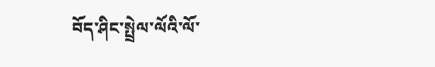བོད་ཤིང་སྤྲེལ་ལོའི་ལོ་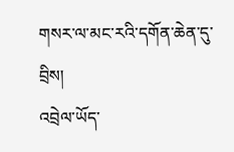གསར་ལ་མང་རའི་དགོན་ཆེན་དུ་བྲིས།
འབྲེལ་ཡོད་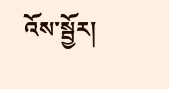འོས་སྦྱོར།